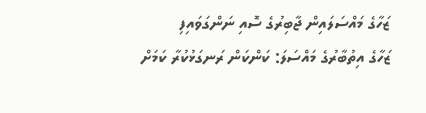ޒަހާގެ މައްސަލައިން ޖާބިރުގެ ސޮއި ނަންގަވައިފި
ޒަހާގެ އިތުބާރުގެ މައްސަލަ: ކަންކަން ރަނގަޅުކުރާ ކަމަށް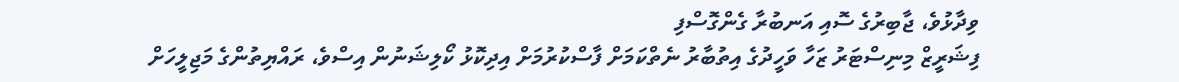ވިދާޅުވެ، ޖާބިރުގެ ސޮއި އަނބުރާ ގެންގޮސްފި
ފިޝަރީޒް މިނިސްޓަރު ޒަހާ ވަހީދުގެ އިތުބާރު ނެތްކަމަށް ފާސްކުރުމަށް އިދިކޮޅު ކޯލިޝަނުން އިސްވެ، ރައްޔިތުންގެ މަޖިލީހަށް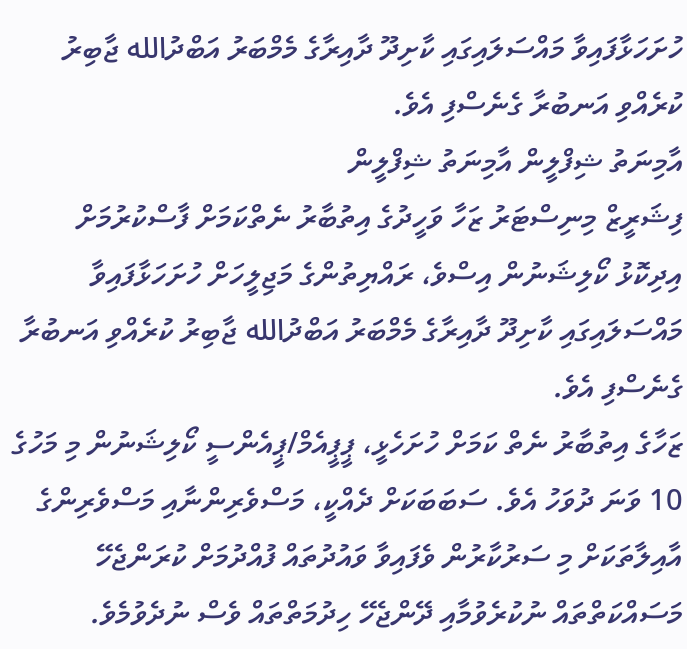ހުށަހަޅާފައިވާ މައްސަލައިގައި ކާށިދޫ ދާއިރާގެ މެމްބަރު އަބްދުالله ޖާބިރު ކުރެއްވި އަނބުރާ ގެނެސްފި އެވެ.
އާމިނަތު ޝިފްލީން އާމިނަތު ޝިފްލީން
ފިޝަރީޒް މިނިސްޓަރު ޒަހާ ވަހީދުގެ އިތުބާރު ނެތްކަމަށް ފާސްކުރުމަށް އިދިކޮޅު ކޯލިޝަނުން އިސްވެ، ރައްޔިތުންގެ މަޖިލީހަށް ހުށަހަޅާފައިވާ މައްސަލައިގައި ކާށިދޫ ދާއިރާގެ މެމްބަރު އަބްދުالله ޖާބިރު ކުރެއްވި އަނބުރާ ގެނެސްފި އެވެ.
ޒަހާގެ އިތުބާރު ނެތް ކަމަށް ހުށަހެޅީ، ޕީޕީއެމް/ޕީއެންސީ ކޯލިޝަނުން މި މަހުގެ 10 ވަނަ ދުވަހު އެވެ. ސަބަބަކަށް ދެއްކީ، މަސްވެރިންނާއި މަސްވެރިންގެ އާއިލާތަކަށް މި ސަރުކާރުން ވެފައިވާ ވައުދުތައް ފުއްދުމަށް ކުރަންޖެހޭ މަސައްކަތްތައް ނުކުރެވުމާއި ދޭންޖެހޭ ހިދުމަތްތައް ވެސް ނުދެވުމެވެ.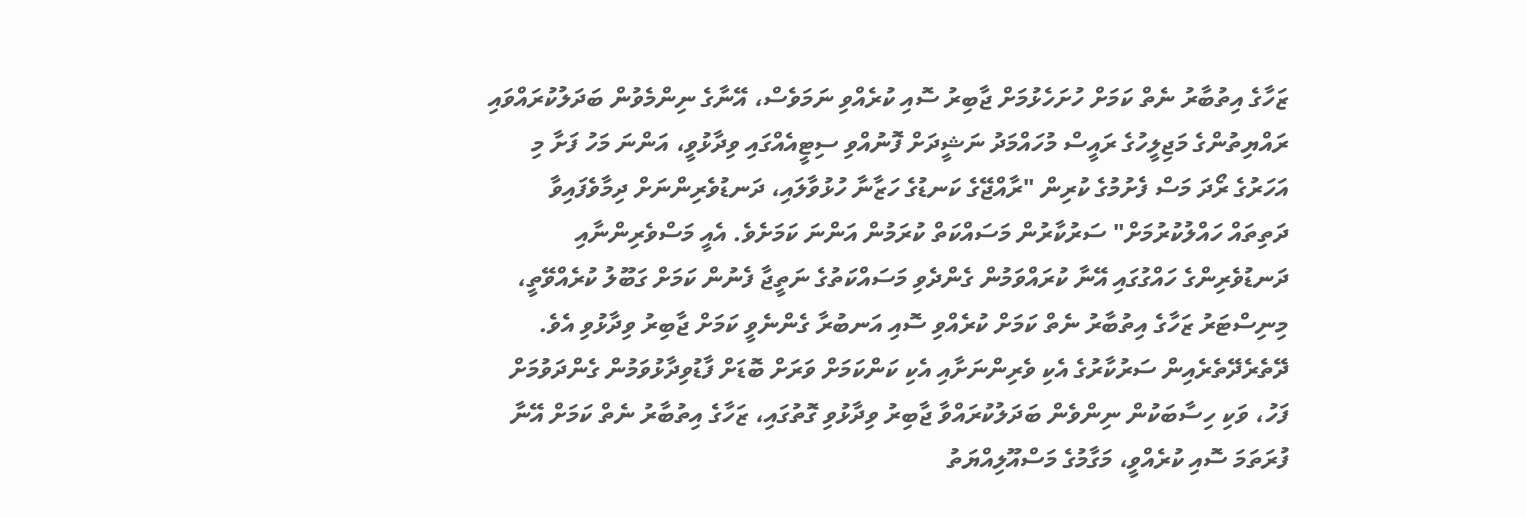ޒަހާގެ އިތުބާރު ނެތް ކަމަށް ހުށަހެޅުމަށް ޖާބިރު ސޮއި ކުރެއްވި ނަމަވެސް، އޭނާގެ ނިންމެވުން ބަދަލުކުރައްވައި ރައްޔިތުންގެ މަޖިލީހުގެ ރައީސް މުހައްމަދު ނަޝީދަށް ފޮނުއްވި ސިޓީއެއްގައި ވިދާޅުވީ، އަންނަ މަހު ފަށާ މި އަހަރުގެ ރޯދަ މަސް ފެށުމުގެ ކުރިން "ރާއްޖޭގެ ކަނޑުގެ ހަޒާނާ ހުޅުވާލައި، ދަނޑުވެރިންނަށް ދިމާވެފައިވާ ދަތިތައް ހައްލުކުރުމަށް" ސަރުކާރުން މަސައްކަތް ކުރަމުން އަންނަ ކަމަށެވެ. އެއީ މަސްވެރިންނާއި ދަނޑުވެރިންގެ ހައްގުގައި އޭނާ ކުރައްވަމުން ގެންދެވި މަސައްކަތުގެ ނަތީޖާ ފެނުން ކަމަށް ގަބޫލު ކުރެއްވޭތީ، މިނިސްޓަރު ޒަހާގެ އިތުބާރު ނެތް ކަމަށް ކުރެއްވި ސޮއި އަނބުރާ ގެންނެވީ ކަމަށް ޖާބިރު ވިދާޅުވި އެވެ.
ދޭތެރެދޭތެރެއިން ސަރުކާރުގެ އެކި ވެރިންނަށާއި އެކި ކަންކަމަށް ވަރަށް ބޮޑަށް ފާޑުވިދާޅުވަމުން ގެންދަވުމަށް ފަހު، ވަކި ހިސާބަކުން ނިންވެން ބަދަލުކުރައްވާ ޖާބިރު ވިދާޅުވި ގޮތުގައި، ޒަހާގެ އިތުބާރު ނެތް ކަމަށް އޭނާ ފުރަތަމަ ސޮއި ކުރެއްވީ، މަގާމުގެ މަސްއޫލިއްޔަތު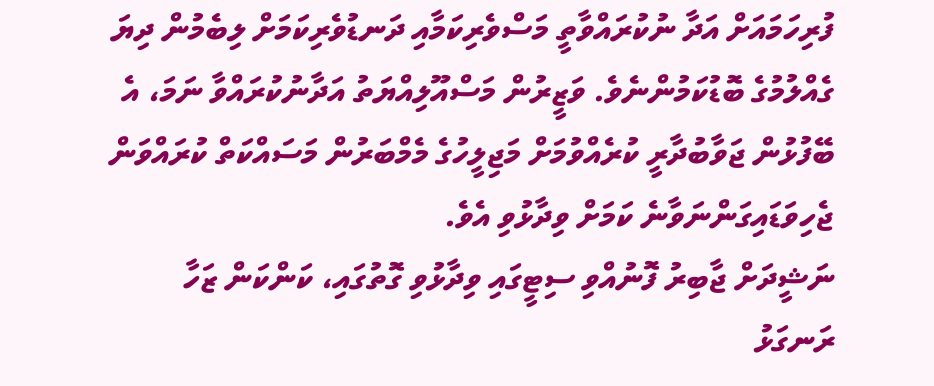ފުރިހަމައަށް އަދާ ނުކުރައްވާތީ މަސްވެރިކަމާއި ދަނޑުވެރިކަމަށް ލިބެމުން ދިޔަ ގެއްލުމުގެ ބޮޑުކަމުންނެވެ. ވަޒީރުން މަސްއޫލިއްޔަތު އަދާނުކުރައްވާ ނަމަ، އެ ބޭފުޅުން ޖަވާބުދާރީ ކުރެއްވުމަށް މަޖިލީހުގެ މެމްބަރުން މަސައްކަތް ކުރައްވަން ޖެހިވަޑައިގަންނަވާނެ ކަމަށް ވިދާޅުވި އެވެ.
ނަޝީދަށް ޖާބިރު ފޮނުއްވި ސިޓީގައި ވިދާޅުވި ގޮތުގައި، ކަންކަން ޒަހާ ރަނގަޅު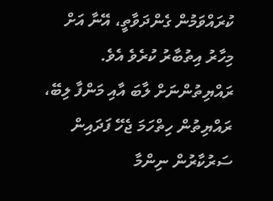ކުރައްވަމުން ގެންދަވާތީ، އޭނާ އަށް މިހާރު އިތުބާރު ކުރެވެ އެވެ. ރައްޔިތުންނަށް ލާބަ އާއި މަންފާ ލިބޭ، ރައްޔިތުން ހިތްހަމަ ޖެހޭ ފަދައިން ސަރުކާރުން ނިންމާ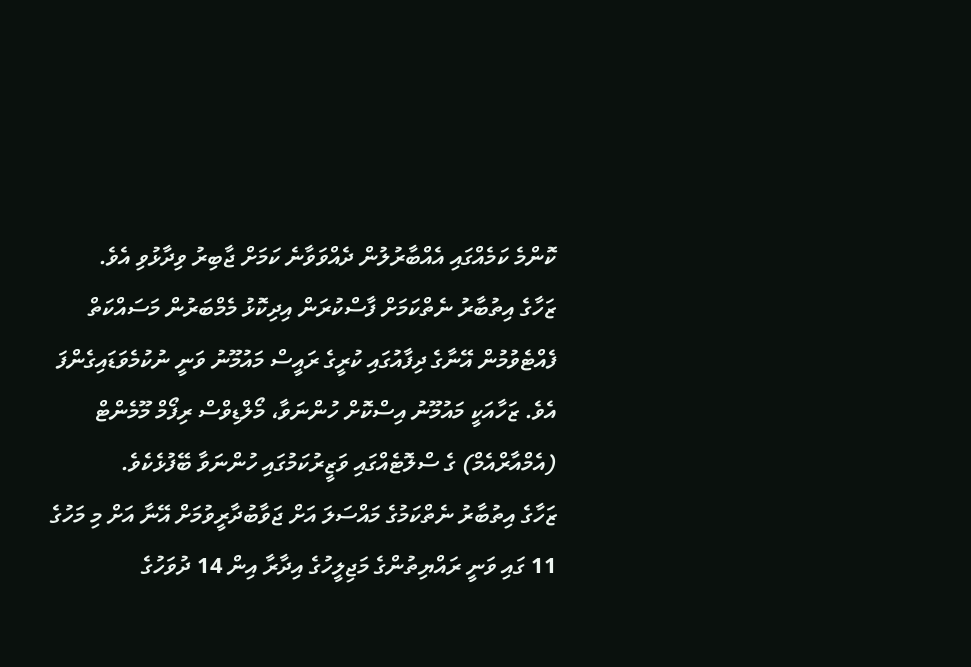ކޮންމެ ކަމެއްގައި އެއްބާރުލުން ދެއްވަވާނެ ކަމަށް ޖާބިރު ވިދާޅުވި އެވެ.
ޒަހާގެ އިތުބާރު ނެތްކަމަށް ފާސްކުރަން އިދިކޮޅު މެމްބަރުން މަސައްކަތް ފެއްޓެވުމުން އޭނާގެ ދިފާއުގައި ކުރީގެ ރައީސް މައުމޫނު ވަނީ ނުކުމެވަޑައިގެންފަ އެވެ. ޒަހާއަކީ މައުމޫނު އިސްކޮށް ހުންނަވާ، މޯލްޑިވްސް ރިފޯމް މޫމެންޓް (އެމްއާރްއެމް) ގެ ސްލޮޓެއްގައި ވަޒީރުކަމުގައި ހުންނަވާ ބޭފުޅެކެވެ.
ޒަހާގެ އިތުބާރު ނެތްކަމުގެ މައްސަލަ އަށް ޖަވާބުދާރީވުމަށް އޭނާ އަށް މި މަހުގެ 11 ގައި ވަނީ ރައްޔިތުންގެ މަޖިލީހުގެ އިދާރާ އިން 14 ދުވަހުގެ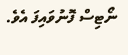ނޯޓިސް ފޮނުވައިފަ އެވެ.